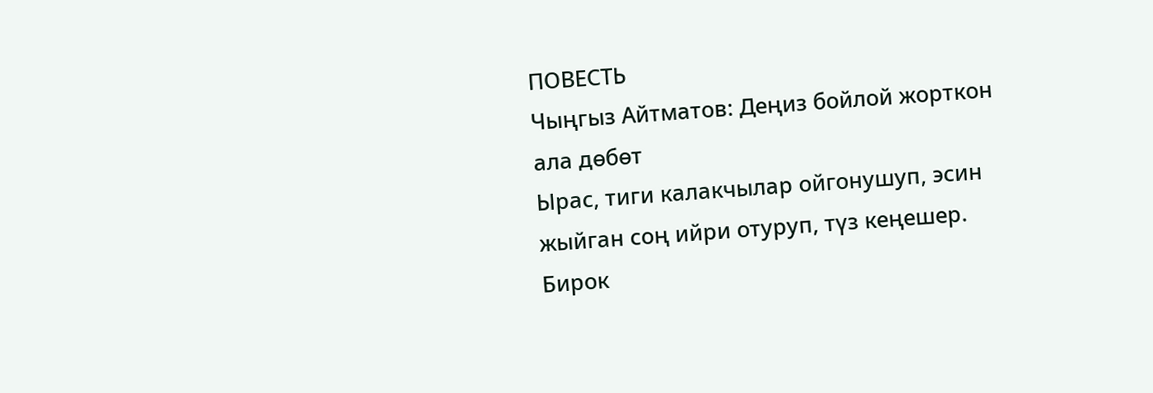ПОВЕСТЬ
Чыңгыз Айтматов: Деңиз бойлой жорткон ала дөбөт
Ырас, тиги калакчылар ойгонушуп, эсин жыйган соң ийри отуруп, түз кеңешер. Бирок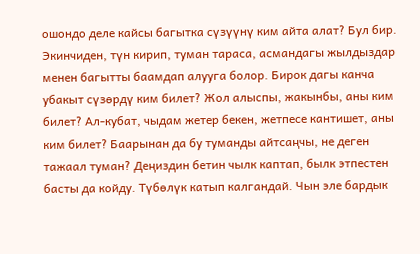ошондо деле кайсы багытка сүзүүнү ким айта алат? Бул бир. Экинчиден, түн кирип, туман тараса, асмандагы жылдыздар менен багытты баамдап алууга болор. Бирок дагы канча убакыт сүзөрдү ким билет? Жол алыспы, жакынбы, аны ким билет? Ал-кубат, чыдам жетер бекен, жетпесе кантишет, аны ким билет? Баарынан да бу туманды айтсаңчы, не деген тажаал туман? Деңиздин бетин чылк каптап, былк этпестен басты да койду. Түбөлүк катып калгандай. Чын эле бардык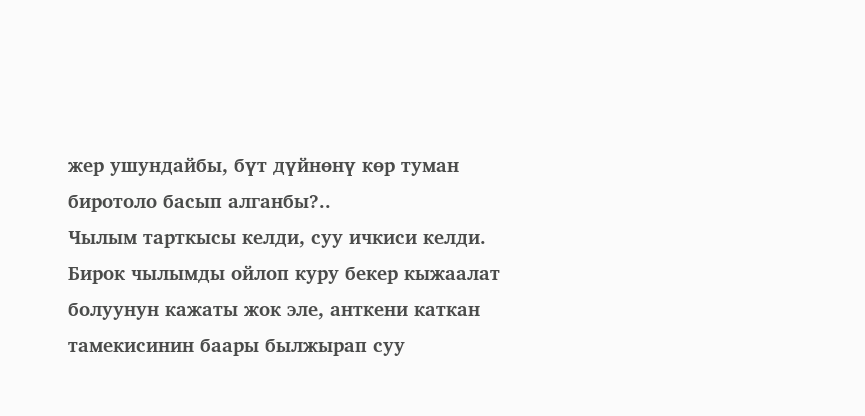жер ушундайбы, бүт дүйнөнү көр туман биротоло басып алганбы?..
Чылым тарткысы келди, суу ичкиси келди. Бирок чылымды ойлоп куру бекер кыжаалат болуунун кажаты жок эле, анткени каткан тамекисинин баары былжырап суу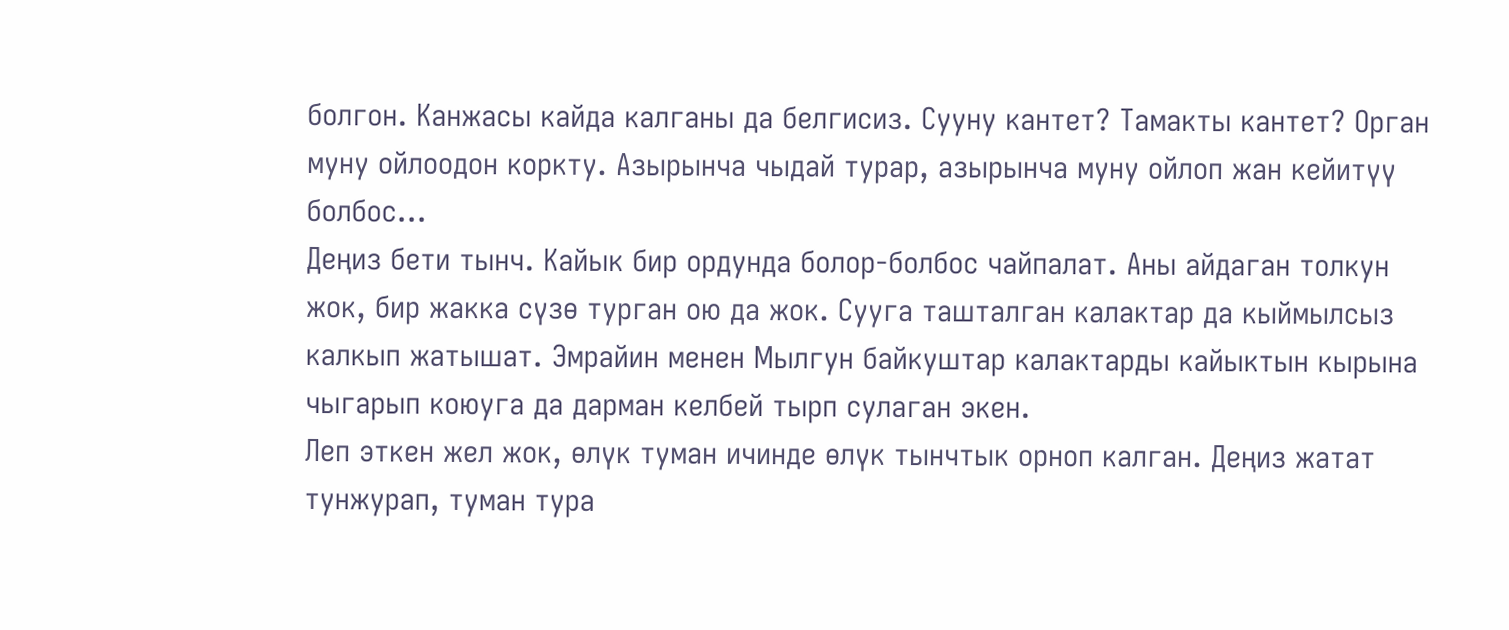болгон. Канжасы кайда калганы да белгисиз. Сууну кантет? Тамакты кантет? Орган муну ойлоодон коркту. Азырынча чыдай турар, азырынча муну ойлоп жан кейитүү болбос...
Деңиз бети тынч. Кайык бир ордунда болор-болбос чайпалат. Аны айдаган толкун жок, бир жакка сүзө турган ою да жок. Сууга ташталган калактар да кыймылсыз калкып жатышат. Эмрайин менен Мылгун байкуштар калактарды кайыктын кырына чыгарып коюуга да дарман келбей тырп сулаган экен.
Леп эткен жел жок, өлүк туман ичинде өлүк тынчтык орноп калган. Деңиз жатат тунжурап, туман тура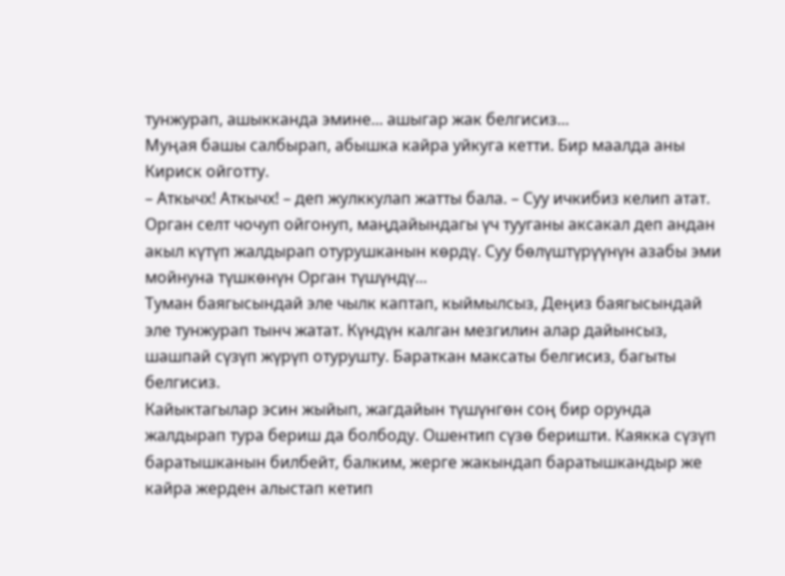тунжурап, ашыкканда эмине... ашыгар жак белгисиз...
Муңая башы салбырап, абышка кайра уйкуга кетти. Бир маалда аны Кириск ойготту.
– Аткычх! Аткычх! – деп жулккулап жатты бала. – Суу ичкибиз келип атат.
Орган селт чочуп ойгонуп, маңдайындагы үч тууганы аксакал деп андан акыл күтүп жалдырап отурушканын көрдү. Суу бөлүштүрүүнүн азабы эми мойнуна түшкөнүн Орган түшүндү...
Туман баягысындай эле чылк каптап, кыймылсыз, Деңиз баягысындай эле тунжурап тынч жатат. Күндүн калган мезгилин алар дайынсыз, шашпай сүзүп жүрүп отурушту. Бараткан максаты белгисиз, багыты белгисиз.
Кайыктагылар эсин жыйып, жагдайын түшүнгөн соң бир орунда жалдырап тура бериш да болбоду. Ошентип сүзө беришти. Каякка сүзүп баратышканын билбейт, балким, жерге жакындап баратышкандыр же кайра жерден алыстап кетип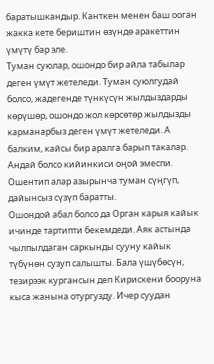баратышкандыр. Канткен менен баш ооган жакка кете бериштин өзүндө аракеттин үмүтү бар эле.
Туман суюлар, ошондо бир айла табылар деген үмүт жетеледи. Туман суюлгудай болсо, жадегенде түнкүсүн жылдыздарды көрүшөр, ошондо жол көрсөтөр жылдызды карманарбыз деген үмүт жетеледи. А балким, кайсы бир аралга барып такалар. Андай болсо кийинкиси оңой эмеспи. Ошентип алар азырынча туман сүңгүп, дайынсыз сүзүп баратты.
Ошондой абал болсо да Орган карыя кайык ичинде тартипти бекемдеди. Аяк астында чылпылдаган саркынды сууну кайык түбүнөн сузуп салышты. Бала үшүбөсүн, тезирээк кургансын деп Кирискени бооруна кыса жанына отургузду. Ичер суудан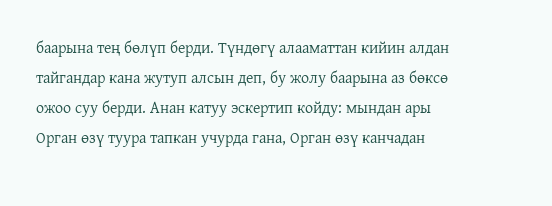баарына тең бөлүп берди. Түндөгү алааматтан кийин алдан тайгандар кана жутуп алсын деп, бу жолу баарына аз бөксө ожоо суу берди. Анан катуу эскертип койду: мындан ары Орган өзү туура тапкан учурда гана, Орган өзү канчадан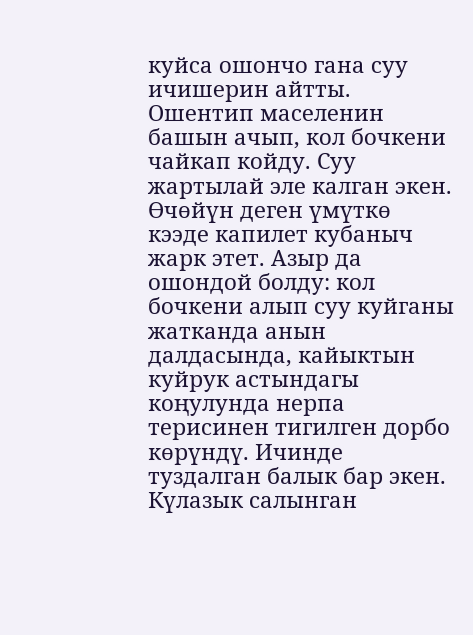куйса ошончо гана суу ичишерин айтты. Ошентип маселенин башын ачып, кол бочкени чайкап койду. Суу жартылай эле калган экен.
Өчөйүн деген үмүткө кээде капилет кубаныч жарк этет. Азыр да ошондой болду: кол бочкени алып суу куйганы жатканда анын далдасында, кайыктын куйрук астындагы коңулунда нерпа терисинен тигилген дорбо көрүндү. Ичинде туздалган балык бар экен. Күлазык салынган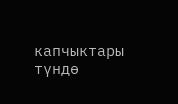капчыктары түндө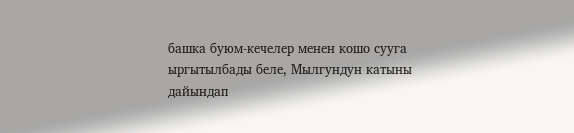башка буюм-кечелер менен кошо сууга ыргытылбады беле, Мылгундун катыны дайындап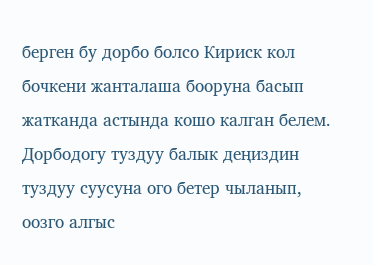берген бу дорбо болсо Кириск кол бочкени жанталаша бооруна басып жатканда астында кошо калган белем. Дорбодогу туздуу балык деңиздин туздуу суусуна ого бетер чыланып, оозго алгыс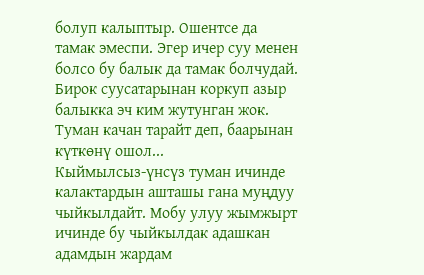болуп калыптыр. Ошентсе да тамак эмеспи. Эгер ичер суу менен болсо бу балык да тамак болчудай. Бирок суусатарынан коркуп азыр балыкка эч ким жутунган жок. Туман качан тарайт деп, баарынан күткөнү ошол...
Кыймылсыз-үнсүз туман ичинде калактардын ашташы гана муңдуу чыйкылдайт. Мобу улуу жымжырт ичинде бу чыйкылдак адашкан адамдын жардам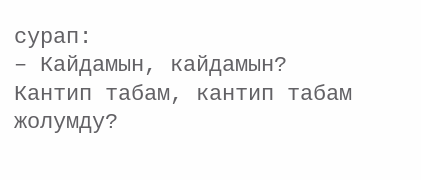сурап:
– Кайдамын, кайдамын? Кантип табам, кантип табам жолумду?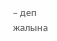– деп жалына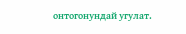онтогонундай угулат.